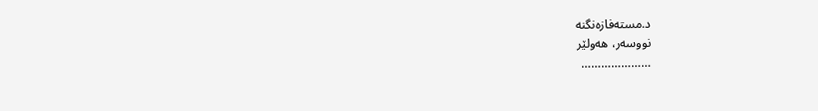د.مستەفازەنگنە
نووسەر، هەولێر
…………………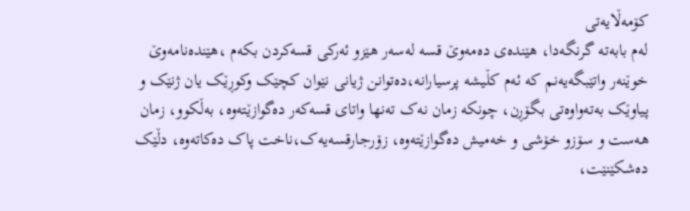کۆمەڵایەتی
لەم بابەتە گرنگەدا، هێندەی دەمەوێ قسە لەسەر هێزو ئەرکی قسەکردن بکەم ،هێندەنامەوێ خوێنەر واتێبگەیەنم کە ئەم کڵیشە پرسیارانە،دەتوانن ژیانی نێوان کچێک وکوڕێک یان ژنێک و پیاوێک بەتەواوەتی بگۆڕن، چونکە زمان نەک تەنها واتای قسەکەر دەگوازێتەوە، بەڵکوو، زمان هەست و سۆزو خۆشی و خەمیش دەگوازێتەوە، زۆرجارقسەیەک،ناخت پاک دەکاتەوە، دڵێک دەشکێنێت،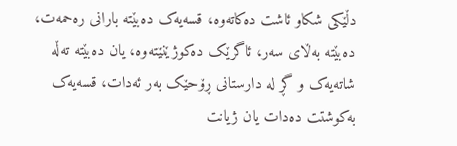دڵێکی شکاو ئاشت دەکاتەوە، قسەیەک دەبێتە بارانی رەحمەت، دەبێتە بەڵای سەر، ئاگرێک دەکوژێنێتەوە، یان دەبێتە تەڵە شاتەیەک و گڕ لە دارستانی ڕۆحێک بەر ئەدات، قسەیەک بەکوشتت دەدات یان ژیانت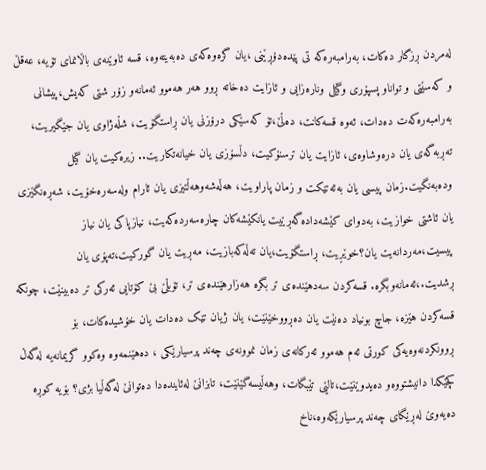لەمردن ڕزگار دەکات، بەرامبەرەکە تی پێدەدۆڕێنی ،یان گرەوەکەی دەبەیتەوە، قسە ئاوێنەی باڵانمای تۆیە، عەقڵ و کەسێتی و تواناو پسپۆری وگێلی ونارەزایی و ئازایت دەخاتە ڕوو هەر هەموو ئەمانەو زۆر شتی کەيش،پیشانی بەرامبەرەکەت دەدات، ئەوە قسەکانت، دەڵێ،تۆ کەسێکی درۆزنی یان ڕاستگۆیت، شڵەژاوی یان جێگیریت، تەڕبەگەی یان درەوشاوەی، ئازایت یان ترسنۆکیت، دڵسۆزی یان خیانەتکاریت.. زیرەکیت یان گێل ودەبەنگیت.زمان پیسی یان بەئەتێکت و زمان پاراویت، هەڵەشەوهەڵتیزی یان ئارام ولەسەرەخۆیت، شەڕەنگێزی یان ئاشتی خوازیت، بەدوای کێشەدادەگەڕێیت یانکێشەکان چارەسەردەکەیت، نیازپاکی یان نیاز پیسیت،مەردانەیت یان؟خوێڕیت، ڕاستگۆیت،یان تەڵەکەبازیت، مەڕیت یان گورکیت،تەپۆی یان ڕشدیت.،ئەمانەوبگرە. قسەکردن سەدهێندەی تر بگرە هەزارهێندەی تر، تۆبڵێ بێ کۆتایی ئەرکی تر دەبینێت، چونکە قسەکردن هێزە، جاچ بونیاد دەنێت یان دەڕووخێنێت، یان ژیان تێک دەدات یان خۆشیدەکات، بۆ ڕوونکردنەوەیەکی کورتی ئەم هەموو ئەرکانەی زمان نموونەی چەند پرسیارێکی ، دەهێنمەوە وەکوو گریمانەیە لەگەڵ کچێکدا دانیشتووەو دەیدوێنێت،تالێی تێبگات، وهەڵیسەگێنێت، تابزانێ لەئایندەدا دەتوانێ لەگەڵیا بژی؟ بۆیە کوڕە دەیەوێ لەڕێگای چەند پرسیارێکەوە،ناخ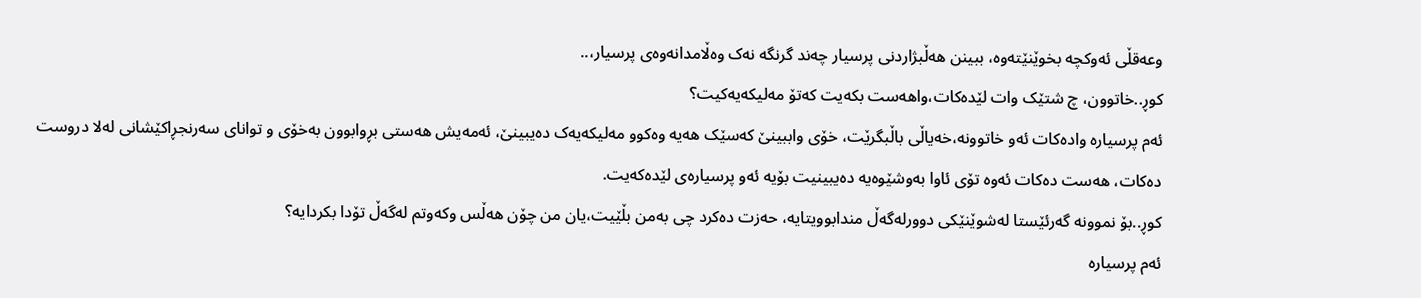وعەقڵی ئەوکچە بخوێنێتەوە، ببینن هەڵبژاردنی پرسیار چەند گرنگە نەک وەڵامدانەوەی پرسیار،..
کوڕ..خاتوون، چ شتێک وات لێدەکات،واهەست بکەیت کەتۆ مەلیکەیەکیت؟
ئەم پرسیارە وادەکات ئەو خاتوونە،خەیاڵی باڵبگرێت، خۆی واببینێ کەسێک هەیە وەکوو مەلیکەیەک دەیبینێ، ئەمەيش هەستی بڕوابوون بەخۆی و توانای سەرنجڕاکێشانی لەلا دروست دەکات، هەست دەکات ئەوە تۆی ئاوا بەوشێوەیە دەیبینیت بۆیە ئەو پرسیارەی لێدەکەیت.
کوڕ..بۆ نموونە گەرئێستا لەشوێنێکی دوورلەگەڵ مندابوویتایە، حەزت دەکرد چی بەمن بڵێیت،یان من چۆن هەڵس وکەوتم لەگەڵ تۆدا بکردایە؟
ئەم پرسیارە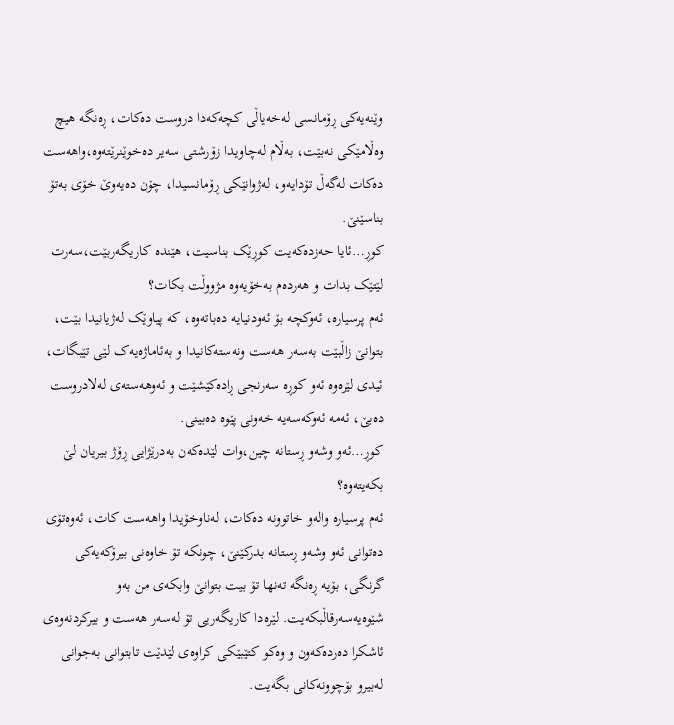وێنەیەکی ڕۆمانسی لەخەیاڵی کچەکەدا دروست دەکات، ڕەنگە هیچ وەڵامێکی نەبێت، بەڵام لەچاویدا زۆرشتی سەیر دەخوێنرێتەوە،واهەست دەکات لەگەڵ تۆدایەو، لەژوانێکی ڕۆمانسیدا، چۆن دەیەوێ خۆی بەتۆ بناسێنێ.
کوڕ…ئایا حەزدەکەیت کوڕێک بناسیت، هێندە کاریگەربێت،سەرت لێتێک بدات و هەردەم بەخۆیەوە مژووڵت بکات؟
ئەم پرسیارە، ئەوکچە بۆ ئەودنیایە دەباتەوە، کە پیاوێک لەژیانیدا بێت، بتوانێ زاڵبێت بەسەر هەست ونەستەکانیدا و بەئاماژەیەک لێی تێبگات، ئیدی لێرەوە ئەو کوڕە سەرنجی ڕادەکێشێت و ئەوهەستەی لەلادروست دەبێ، ئەمە ئەوکەسەیە خەونی پێوە دەبینی.
کوڕ…ئەو وشەو ڕستانە چین،وات لێدەکەن بەدرێژایی ڕۆژ بیریان لێ بکەیتەوە؟
ئەم پرسیارە والەو خاتوونە دەکات، لەناوخۆیدا واهەست کات، ئەوەتۆی دەتوانی ئەو وشەو ڕستانە بدرکێنێ، چونکە تۆ خاوەنی بیرۆکەیەکی گرنگی، بۆیە ڕەنگە تەنها تۆ بیت بتوانێ وابکەی من بەو شێوەیەسەرقاڵبکەیت. لێرەدا کاریگەریی تۆ لەسەر هەست و بیرکردنەوەی ئاشکرا دەردەکەون و وەکو کتێبێکی کراوەی لێدێت تابتوانی بەجوانی لەبیرو بۆچوونەکانی بگەیت.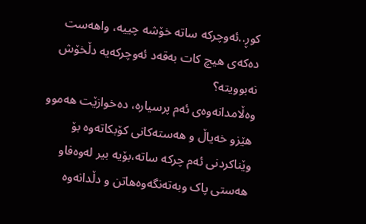کوڕ..ئەوچرکە ساتە خۆشە چییە، واهەست دەکەی هیچ کات بەقەد ئەوچرکەیە دڵخۆش نەبوویتە؟
وەڵامدانەوەی ئەم پرسیارە، دەخوازێت هەموو هێزو خەیاڵ و هەستەکانی کۆبکاتەوە بۆ وێناکردنی ئەم چرکە ساتە،بۆیە بیر لەوەفاو هەستی پاک وبەتەنگەوەهاتن و دڵدانەوە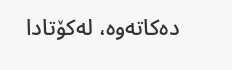دەکاتەوە، لەکۆتادا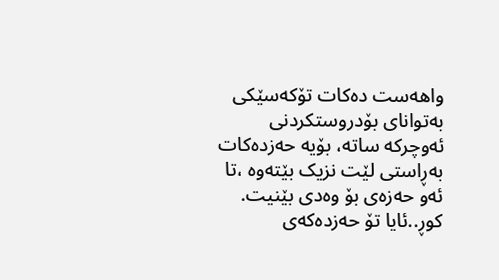واهەست دەکات تۆکەسێکی بەتوانای بۆدروستکردنی ئەوچرکە ساتە، بۆیە حەزدەکات بەڕاستی لێت نزیک بێتەوە ،تا ئەو حەزەی بۆ وەدی بێنیت.
کوڕ..ئایا تۆ حەزدەکەی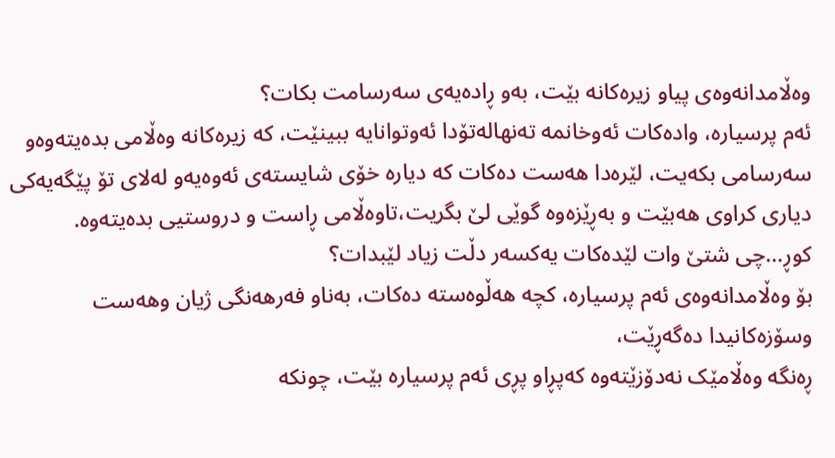وەڵامدانەوەی پیاو زیرەکانە بێت، بەو ڕادەیەی سەرسامت بکات؟
ئەم پرسیارە، وادەکات ئەوخانمە تەنهالەتۆدا ئەوتوانایە ببینێت، کە زیرەکانە وەڵامی بدەیتەوەو سەرسامی بکەیت، لێرەدا هەست دەکات کە دیارە خۆی شایستەی ئەوەیەو لەلای تۆ پێگەیەکی دیاری کراوی هەبێت و بەڕێزەوە گوێی لێ بگریت،تاوەڵامی ڕاست و دروستیی بدەیتەوە.
کوڕ…چی شتێ وات لێدەکات یەکسەر دڵت زیاد لێبدات؟
بۆ وەڵامدانەوەی ئەم پرسیارە، کچە هەڵوەستە دەکات، بەناو فەرهەنگی ژیان وهەست وسۆزەکانیدا دەگەڕێت،
ڕەنگە وەڵامێک نەدۆزێتەوە کەپڕاو پڕی ئەم پرسیارە بێت، چونکە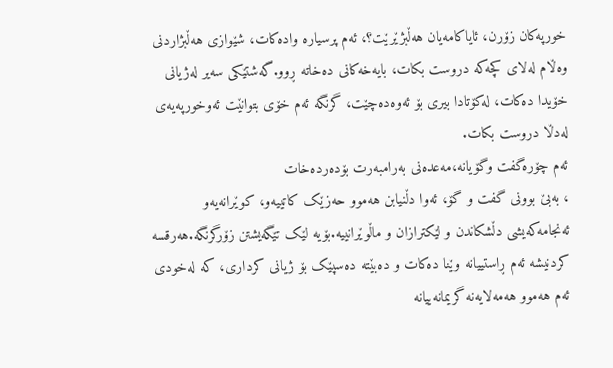خورپەکان زۆرن، ئایاکامەیان هەڵبژێرێت؟، ئەم پرسیارە وادەکات، شێوازی هەڵبژاردنی وەڵام لەلای کچەکە دروست بکات، بایەخەکانی دەخاتە ڕوو.گەشتێکی سەیر لەژیانی خۆیدا دەکات، لەکۆتادا بیری بۆ ئەوەدەچێت، گرنگە ئەم خۆی بتوانێت ئەوخورپەیەی لەدڵا دروست بکات.
ئەم چۆرەگفت وگۆیانە،مەعدەنی بەرامبەرت بۆدەردەخات
، بەبێ بوونی گفت و گۆ، ئەوا دڵنیابن هەموو حەزێک کاتییەو، کوێرانەیەو ئەنجامەکەيشی دڵشکاندن و لێکترازان و ماڵوێرانییە.بۆیە لێک تێگەیشتن زۆرگرنگە.هەرقسە کردنیشە ئەم ڕاستییانە وێنا دەکات و دەبێتە دەسپێک بۆ ژیانی کرداری، کە لەخودی ئەم هەموو هەمەلایەنە گریمانەییانە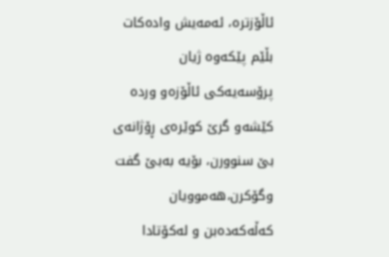ئاڵۆزترە، ئەمەيش وادەکات بڵێم پێکەوە ژیان پرۆسەیەکی ئاڵۆزەو وردە کێشەو گرێ کوێرەی ڕۆژانەی بێ سنوورن، بۆیە بەبێ گفت وگۆکرن،هەموویان کەڵەکەدەبن و لەکۆتادا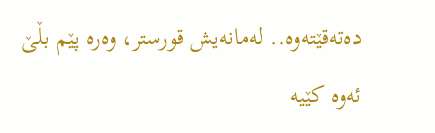دەتەقێتەوە.. لەمانەيش قورستر، وەرە پێم بڵێ ئەوە کێیە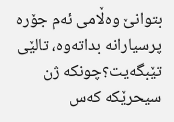بتوانێ وەڵامی ئەم جۆرە پرسیارانە بداتەوە، تالێی تێبگەیت؟چونکە ژن سیحرێکە کەس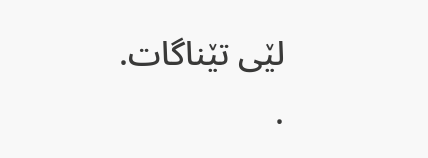لێی تێناگات.
.